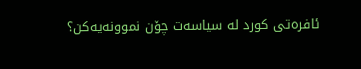ئافره‌تی كورد له‌ سیاسه‌ت چۆن نموونه‌یه‌كن؟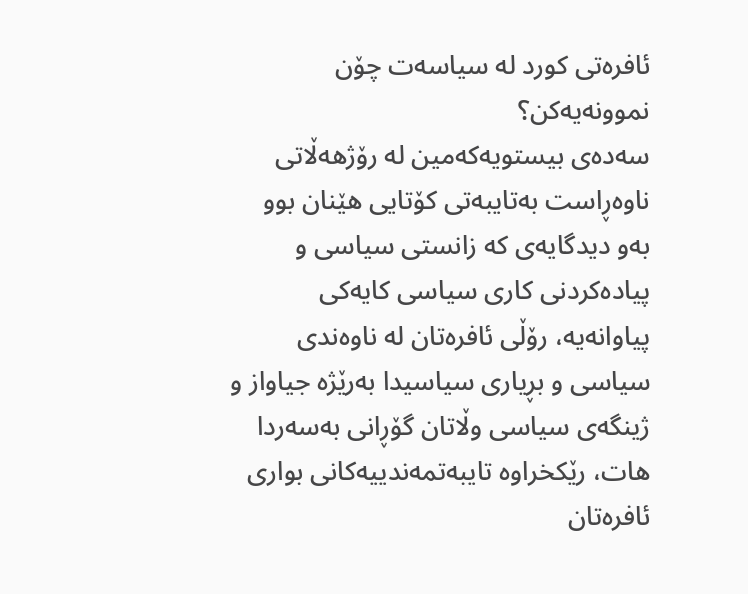ئافره‌تی كورد له‌ سیاسه‌ت چۆن نموونه‌یه‌كن؟
سه‌ده‌ی بیستویه‌كه‌مین له‌ رۆژهه‌ڵاتی ناوه‌ڕاست به‌تایبه‌تی كۆتایی هێنان بوو به‌و دیدگایه‌ی كه‌ زانستی سیاسی و پیاده‌كردنی كاری سیاسی كایه‌كی پیاوانه‌یه‌، رۆڵی ئافره‌تان له‌ ناوه‌ندی سیاسی و بڕیاری سیاسیدا به‌رێژه‌ جیاواز و ژینگه‌ی سیاسی وڵاتان گۆڕانی به‌سه‌ردا هات، رێكخراوه‌ تایبه‌تمه‌ندییه‌كانی بواری ئافره‌تان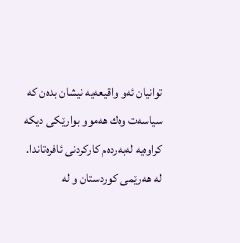توانیان ئه‌و واقیعه‌یه‌ نیشان بده‌ن كه‌ سیاسه‌ت وه‌ك هه‌موو بوارێكی دیكه‌ كراوه‌یه‌ له‌به‌رده‌م كاركردنی ئافره‌تاندا.
له‌ هه‌رێمی كوردستان و له‌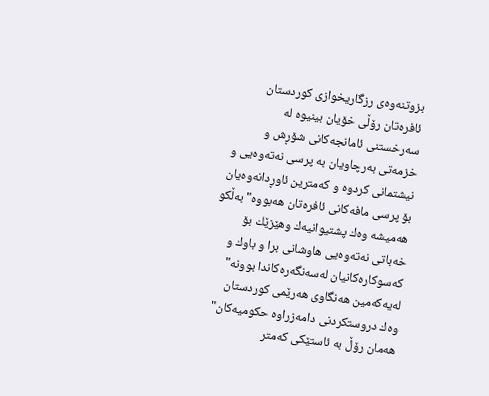بزوتنه‌وه‌ی رزگاریخوازی كوردستان ئافره‌تان رۆڵی خۆیان بینیوه‌ له‌ سه‌رخستنی ئامانجه‌كانی شۆڕش و خزمه‌تی به‌رچاویان به‌ پرسی نه‌ته‌وه‌یی و نیشتمانی كردوه‌ و كه‌مترین ئاوڕدانه‌وه‌یان بۆ پرسی مافه‌كانی ئافره‌تان هه‌بووه‌" به‌ڵكو هه‌میشه‌ وه‌ك پشتیوانیه‌ك وهێزێك بۆ خه‌باتی نه‌ته‌وه‌یی هاوشانی برا و باوك و كه‌سوكاره‌كانیان له‌سه‌نگه‌ره‌كاندا بوونه‌" له‌یه‌كه‌مین هه‌نگاوی هه‌رێمی كوردستان وه‌ك دروستكردنی دامه‌زراوه‌ حكومیه‌كان" هه‌مان رۆڵ به‌ ئاستێكی كه‌متر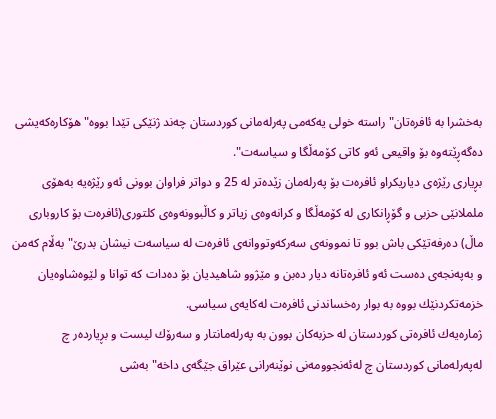به‌خشرا به‌ ئافره‌تان" راسته‌ خولی یه‌كه‌می په‌رله‌مانی كوردستان چه‌ند ژنێكی تێدا بووه‌" هۆكاره‌كه‌یشی ده‌گه‌ڕێته‌وه‌ بۆ واقیعی ئه‌و كاتی كۆمه‌ڵگا و سیاسه‌ت".
بڕیاری رێژه‌ی دیاریكراو ئافره‌ت بۆ په‌رله‌مان زێده‌تر له‌ 25 و دواتر فراوان بوونی ئه‌و رێژه‌یه‌ به‌هۆی ململانێی حزبی و گۆڕانكاری له‌ كۆمه‌ڵگا و كرانه‌وه‌ی زیاتر و كاڵبوونه‌وه‌ی كلتوری(ئافره‌ت بۆ كاروباری ماڵ) ده‌رفه‌تێكی باش بوو تا نموونه‌ی سه‌ركه‌وتووانه‌ی ئافره‌ت له‌ سیاسه‌ت نیشان بدرێ" به‌ڵام كه‌من و به‌په‌نجه‌ی ده‌ست ئه‌و ئافره‌تانه‌ دیار ده‌بن و مێژوو شاهیدیان بۆ ده‌دات كه‌ توانا و لێوه‌شاوه‌یان خزمه‌تكردنێك بووه‌ به‌ بوار ره‌خساندنی ئافره‌ت له‌كایه‌ی سیاسی.
ژماره‌یه‌ك ئافره‌تی كوردستان له‌ حزبه‌كان بوون به‌ په‌رله‌مانتار و سه‌رۆك لیست و بڕیارده‌ر چ له‌په‌رله‌مانی كوردستان چ له‌ئه‌نجوومه‌نی نوێنه‌رانی عێراق جێگه‌ی داخه‌" به‌شی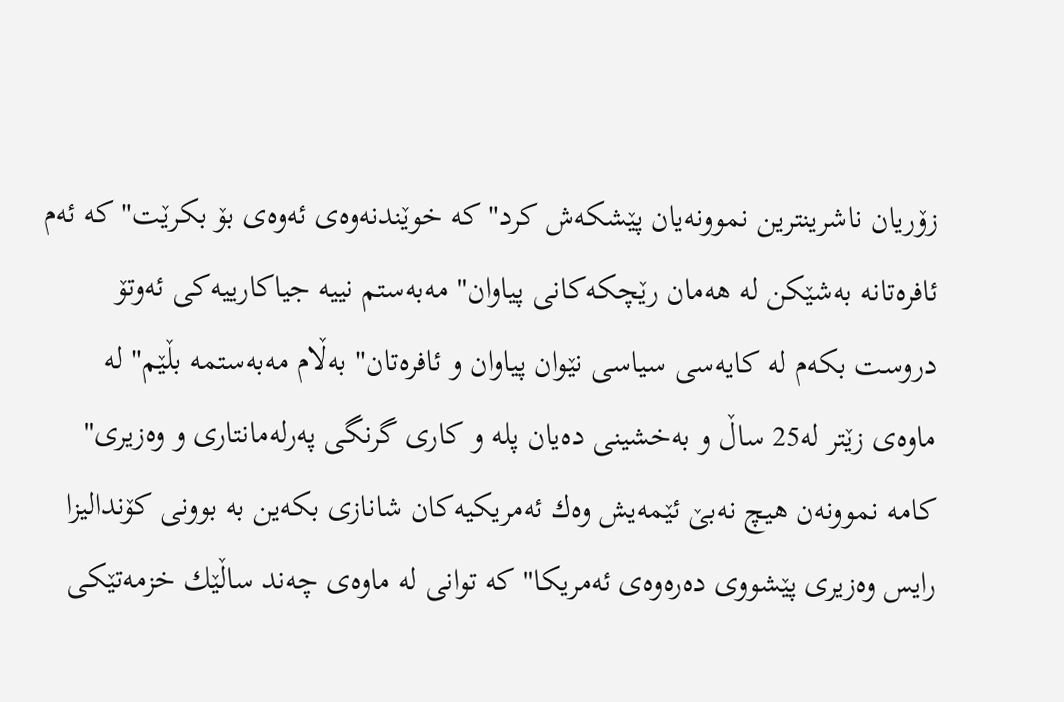زۆریان ناشرینترین نموونه‌یان پێشكه‌ش كرد" كه‌ خوێندنه‌وه‌ی ئه‌وه‌ی بۆ بكرێت" كه‌ ئه‌م ئافره‌تانه‌ به‌شێكن له‌ هه‌مان رێچكه‌كانی پیاوان" مه‌به‌ستم نییه‌ جیاكارییه‌كی ئه‌وتۆ دروست بكه‌م له‌ كایه‌سی سیاسی نێوان پیاوان و ئافره‌تان" به‌ڵام مه‌به‌ستمه‌ بڵێم" له‌ ماوه‌ی زێتر له‌25 ساڵ و به‌خشینی ده‌یان پله‌ و كاری گرنگی په‌رله‌مانتاری و وه‌زیری" كامه‌ نموونه‌ن هیچ نه‌بێ ئێمه‌یش وه‌ك ئه‌مریكیه‌كان شانازی بكه‌ین به‌ بوونی كۆندالیزا رایس وه‌زیری پێشووی ده‌ره‌وه‌ی ئه‌مریكا" كه‌ توانی له‌ ماوه‌ی چه‌ند ساڵێك خزمه‌تێكی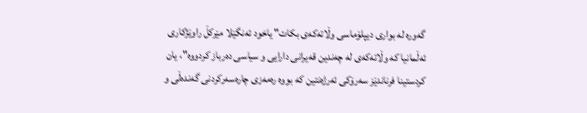گه‌وره‌ له‌ بواری دیپلۆماسی وڵاته‌كه‌ی بكات" یاخود ئه‌نگێلا مێركڵ راوێژكاری ئه‌ڵمانیا كه‌ وڵاته‌كه‌ی له‌ چه‌ندین قه‌یرانی دارایی و سیاسی ده‌رباز كردووه‌"، یان كردستینا فرناندێز سه‌رۆكی ئه‌رژه‌نتین كه‌ بووه‌ ره‌مه‌زی چاره‌سه‌ركردنی گه‌نده‌ڵی و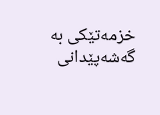خزمه‌تێكی به‌ گه‌شه‌پێدانی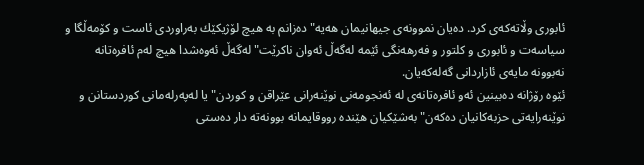ئابوری وڵاته‌كه‌ی كرد. ده‌یان نموونه‌ی جیهانیمان هه‌یه‌" ده‌زانم به‌ هیچ لۆژیكێك به‌راوردی ئاست و كۆمه‌ڵگا و سیاسه‌ت و ئابوری و كلتور و فه‌رهه‌نگی ئێمه‌ له‌گه‌ڵ ئه‌وان ناكرێت" له‌گه‌ڵ ئه‌وه‌شدا هیچ له‌م ئافره‌تانه‌ نه‌بوونه‌ مایه‌ی ئازاردانی گه‌له‌كه‌یان.
ئێوه‌ رۆژانه‌ ده‌بینین ئه‌و ئافره‌تانه‌ی له‌ ئه‌نجومه‌نی نوێنه‌رانی عێراقن و كوردن" یا له‌په‌رله‌مانی كوردستانن و نوێنه‌رایه‌تی حزبه‌كانیان ده‌كه‌ن" به‌شێكیان هێنده‌ رووقایمانه‌ بوونه‌ته‌ دار ده‌ستی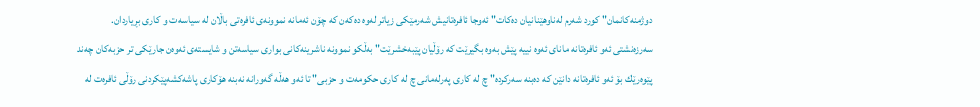دوژمنه‌كانمان" كورد شه‌رم له‌ناوهێنانیان ده‌كات" ئه‌وجا ئافره‌تانیش شه‌رمێكی زیاتر له‌وه‌ ده‌كه‌ن كه‌ چۆن ئه‌مانه‌ نموونه‌ی ئافره‌تی باڵان له‌ سیاسه‌ت و كاری بڕیاردان.
سه‌رزه‌نشتی ئه‌و ئافره‌تانه‌ مانای ئه‌وه‌ نییه‌ پێش به‌وه‌ بگیرێت كه‌ رۆڵیان پێبه‌خشرێت" به‌ڵكو نموونه‌ ناشرینه‌كانی بواری سیاسه‌تن و شایسته‌ی ئه‌وه‌ن جارێكی تر حزبه‌كان چه‌ند پێوه‌رێك بۆ ئه‌و ئافره‌تانه‌ دانێن كه‌ ده‌بنه‌ سه‌ركرده‌" چ له‌ كاری په‌رله‌مانی چ له‌ كاری حكومه‌ت و حزبی" تا ئه‌و هه‌ڵه‌ گه‌ورانه‌ نه‌بنه‌ هۆكاری پاشه‌كشه‌پێكردنی رۆڵی ئافره‌ت له‌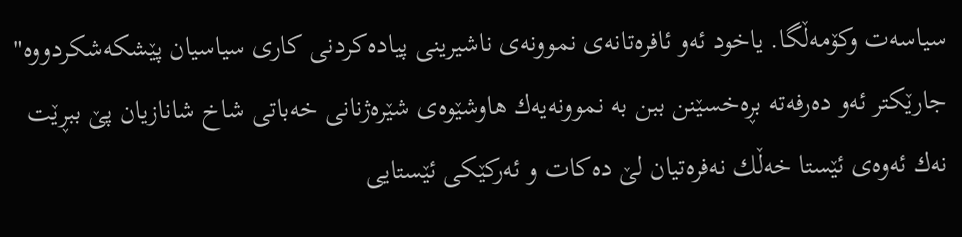سیاسه‌ت وكۆمه‌ڵگا. یاخود ئه‌و ئافره‌تانه‌ی نموونه‌ی ناشیرینی پیاده‌كردنی كاری سیاسیان پێشكه‌شكردووه‌" جارێكتر ئه‌و ده‌رفه‌ته‌ بڕه‌خسێنن ببن به‌ نموونه‌یه‌ك هاوشێوه‌ی شێره‌ژنانی خه‌باتی شاخ شانازیان پێ ببڕێت نه‌ك ئه‌وه‌ی ئێستا خه‌ڵك نه‌فره‌تیان لێ ده‌كات و ئه‌ركێكی ئێستایی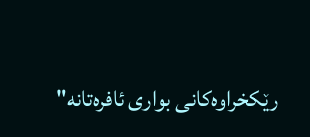رێكخراوه‌كانی بواری ئافره‌تانه‌"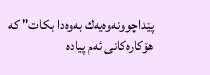پێداچوونه‌وه‌یه‌ك به‌وه‌دا بكات" كه هۆكاره‌كانی ئه‌م پیاده‌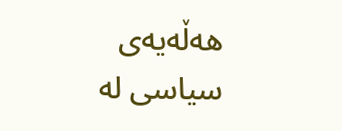هه‌ڵه‌یه‌ی سیاسی له‌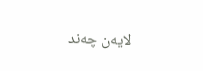لایه‌ن چه‌ند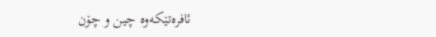ئافره‌تێكه‌وه‌ چین و چۆن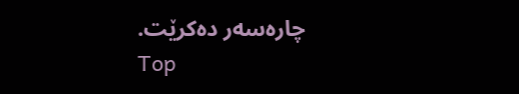چاره‌سه‌ر ده‌كرێت.
Top